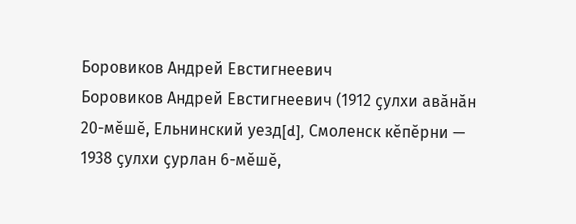Боровиков Андрей Евстигнеевич
Боровиков Андрей Евстигнеевич (1912 ҫулхи авӑнӑн 20-мӗшӗ, Ельнинский уезд[d], Смоленск кӗпӗрни — 1938 ҫулхи ҫурлан 6-мӗшӗ,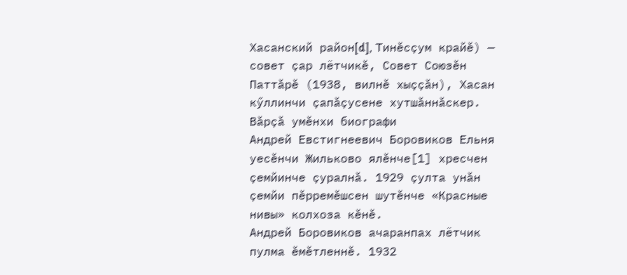Хасанский район[d], Тинӗсҫум крайӗ) — совет ҫар лётчикӗ, Совет Союзӗн Паттӑрӗ (1938, вилнӗ хыҫҫӑн), Хасан кӳллинчи ҫапӑҫусене хутшӑннӑскер.
Вӑрҫӑ умӗнхи биографи
Андрей Евстигнеевич Боровиков Ельня уесӗнчи Жильково ялӗнче[1] хресчен ҫемйинче ҫуралнӑ. 1929 ҫулта унӑн ҫемйи пӗрремӗшсен шутӗнче «Красные нивы» колхоза кӗнӗ.
Андрей Боровиков ачаранпах лётчик пулма ӗмӗтленнӗ. 1932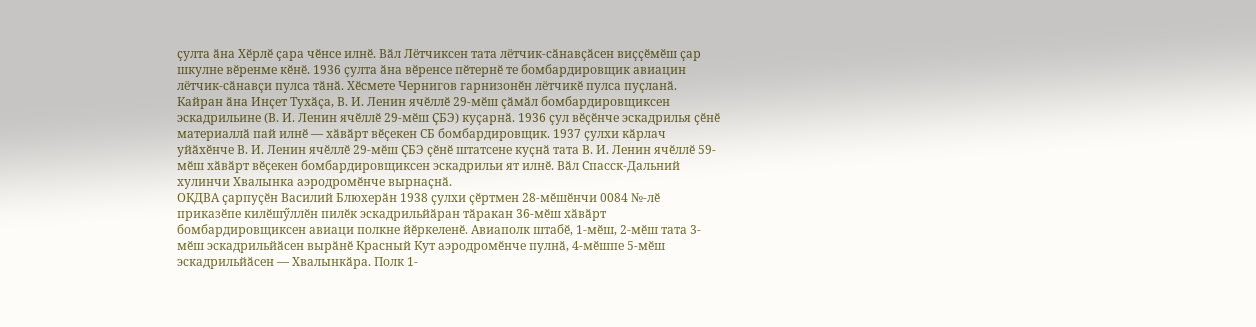ҫулта ӑна Хӗрлӗ ҫара чӗнсе илнӗ. Вӑл Лётчиксен тата лётчик-сӑнавҫӑсен виҫҫӗмӗш ҫар шкулне вӗренме кӗнӗ. 1936 ҫулта ӑна вӗренсе пӗтернӗ те бомбардировщик авиацин лётчик-сӑнавҫи пулса тӑнӑ. Хӗсмете Чернигов гарнизонӗн лётчикӗ пулса пуҫланӑ. Кайран ӑна Инҫет Тухӑҫа, В. И. Ленин ячӗллӗ 29-мӗш ҫӑмӑл бомбардировщиксен эскадрильине (В. И. Ленин ячӗллӗ 29-мӗш ҪБЭ) куҫарнӑ. 1936 ҫул вӗҫӗнче эскадрилья ҫӗнӗ материаллӑ пай илнӗ — хӑвӑрт вӗҫекен СБ бомбардировщик. 1937 ҫулхи кӑрлач уйӑхӗнче В. И. Ленин ячӗллӗ 29-мӗш ҪБЭ ҫӗнӗ штатсене куҫнӑ тата В. И. Ленин ячӗллӗ 59-мӗш хӑвӑрт вӗҫекен бомбардировщиксен эскадрильи ят илнӗ. Вӑл Спасск-Дальний хулинчи Хвалынка аэродромӗнче вырнаҫнӑ.
ОКДВА ҫарпуҫӗн Василий Блюхерӑн 1938 ҫулхи ҫӗртмен 28-мӗшӗнчи 0084 №-лӗ приказӗпе килӗшӳллӗн пилӗк эскадрильйӑран тӑракан 36-мӗш хӑвӑрт бомбардировщиксен авиаци полкне йӗркеленӗ. Авиаполк штабӗ, 1-мӗш, 2-мӗш тата 3-мӗш эскадрильйӑсен вырӑнӗ Красный Кут аэродромӗнче пулнӑ, 4-мӗшпе 5-мӗш эскадрильйӑсен — Хвалынкӑра. Полк 1-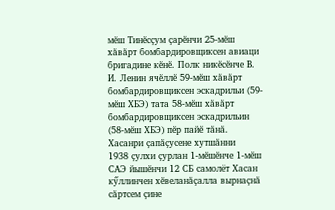мӗш Тинӗсҫум ҫарӗнчи 25-мӗш хӑвӑрт бомбардировщиксен авиаци бригадине кӗнӗ. Полк никӗсӗнче В. И. Ленин ячӗллӗ 59-мӗш хӑвӑрт бомбардировщиксен эскадрильи (59-мӗш ХБЭ) тата 58-мӗш хӑвӑрт бомбардировщиксен эскадрильин (58-мӗш ХБЭ) пӗр пайӗ тӑнӑ.
Хасанри ҫапӑҫусене хутшӑнни
1938 ҫулхи ҫурлан 1-мӗшӗнче 1-мӗш САЭ йышӗнчи 12 СБ самолёт Хасан кӳллинчен хӗвеланӑҫалла вырнаҫнӑ сӑртсем ҫине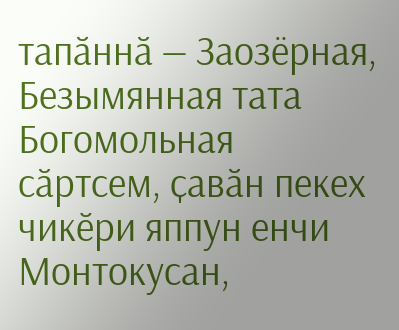тапӑннӑ — Заозёрная, Безымянная тата Богомольная сӑртсем, ҫавӑн пекех чикӗри яппун енчи Монтокусан,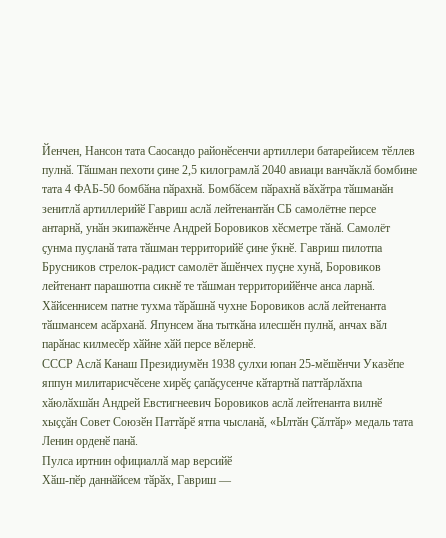Йенчен, Нансон тата Саосандо районӗсенчи артиллери батарейисем тӗллев пулнӑ. Тӑшман пехоти ҫине 2,5 килограмлӑ 2040 авиаци ванчӑклӑ бомбине тата 4 ФАБ-50 бомбӑна пӑрахнӑ. Бомбӑсем пӑрахнӑ вӑхӑтра тӑшманӑн зенитлӑ артиллерийӗ Гавриш аслӑ лейтенантӑн СБ самолётне персе антарнӑ, унӑн экипажӗнче Андрей Боровиков хӗсметре тӑнӑ. Самолёт ҫунма пуҫланӑ тата тӑшман территорийӗ ҫине ӳкнӗ. Гавриш пилотпа Брусников стрелок-радист самолёт ӑшӗнчех пуҫне хунӑ, Боровиков лейтенант парашютпа сикнӗ те тӑшман территорийӗнче анса ларнӑ. Хӑйсеннисем патне тухма тӑрӑшнӑ чухне Боровиков аслӑ лейтенанта тӑшмансем асӑрханӑ. Япунсем ӑна тыткӑна илесшӗн пулнӑ, анчах вӑл парӑнас килмесӗр хӑйне хӑй персе вӗлернӗ.
СССР Аслӑ Канаш Президиумӗн 1938 ҫулхи юпан 25-мӗшӗнчи Указӗпе яппун милитарисчӗсене хирӗҫ ҫапӑҫусенче кӑтартнӑ паттӑрлӑхпа хӑюлӑхшӑн Андрей Евстигнеевич Боровиков аслӑ лейтенанта вилнӗ хыҫҫӑн Совет Союзӗн Паттӑрӗ ятпа чысланӑ, «Ылтӑн Ҫӑлтӑр» медаль тата Ленин орденӗ панӑ.
Пулса иртнин официаллӑ мар версийӗ
Хӑш-пӗр даннӑйсем тӑрӑх, Гавриш —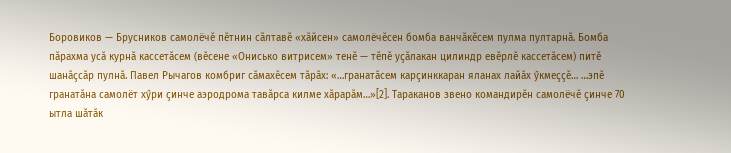Боровиков — Брусников самолёчӗ пӗтнин сӑлтавӗ «хӑйсен» самолёчӗсен бомба ванчӑкӗсем пулма пултарнӑ. Бомба пӑрахма усӑ курнӑ кассетӑсем (вӗсене «Онисько витрисем» тенӗ — тӗпӗ уҫӑлакан цилиндр евӗрлӗ кассетӑсем) питӗ шанӑҫсӑр пулнӑ. Павел Рычагов комбриг сӑмахӗсем тӑрӑх: «…гранатӑсем карҫинккаран яланах лайӑх ӳкмеҫҫӗ… …эпӗ гранатӑна самолёт хӳри ҫинче аэродрома тавӑрса килме хӑрарӑм…»[2]. Тараканов звено командирӗн самолёчӗ ҫинче 70 ытла шӑтӑк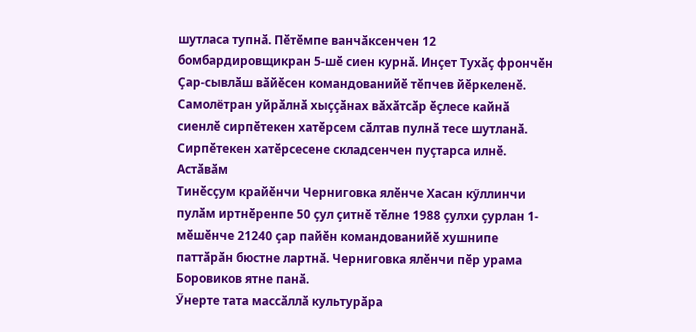шутласа тупнӑ. Пӗтӗмпе ванчӑксенчен 12 бомбардировщикран 5-шӗ сиен курнӑ. Инҫет Тухӑҫ фрончӗн Ҫар-сывлӑш вӑйӗсен командованийӗ тӗпчев йӗркеленӗ. Самолётран уйрӑлнӑ хыҫҫӑнах вӑхӑтсӑр ӗҫлесе кайнӑ сиенлӗ сирпӗтекен хатӗрсем сӑлтав пулнӑ тесе шутланӑ. Сирпӗтекен хатӗрсесене складсенчен пуҫтарса илнӗ.
Астӑвӑм
Тинӗсҫум крайӗнчи Черниговка ялӗнче Хасан кӳллинчи пулӑм иртнӗренпе 50 ҫул ҫитнӗ тӗлне 1988 ҫулхи ҫурлан 1-мӗшӗнче 21240 ҫар пайӗн командованийӗ хушнипе паттӑрӑн бюстне лартнӑ. Черниговка ялӗнчи пӗр урама Боровиков ятне панӑ.
Ӳнерте тата массӑллӑ культурӑра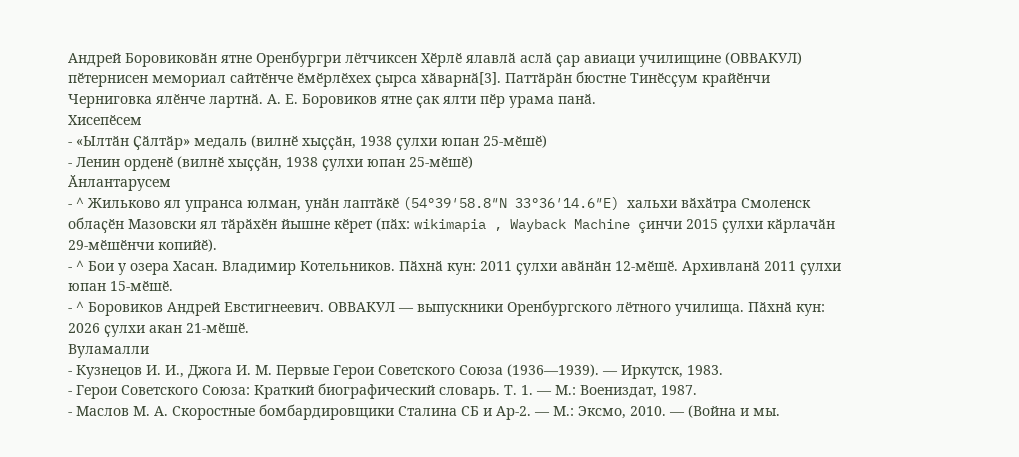Андрей Боровиковӑн ятне Оренбургри лётчиксен Хӗрлӗ ялавлӑ аслӑ ҫар авиаци училищине (ОВВАКУЛ) пӗтернисен мемориал сайтӗнче ӗмӗрлӗхех ҫырса хӑварнӑ[3]. Паттӑрӑн бюстне Тинӗсҫум крайӗнчи Черниговка ялӗнче лартнӑ. А. Е. Боровиков ятне ҫак ялти пӗр урама панӑ.
Хисепӗсем
- «Ылтӑн Ҫӑлтӑр» медаль (вилнӗ хыҫҫӑн, 1938 ҫулхи юпан 25-мӗшӗ)
- Ленин орденӗ (вилнӗ хыҫҫӑн, 1938 ҫулхи юпан 25-мӗшӗ)
Ӑнлантарусем
- ^ Жильково ял упранса юлман, унӑн лаптӑкӗ (54°39′58.8″N 33°36′14.6″E) хальхи вӑхӑтра Смоленск облаҫӗн Мазовски ял тӑрӑхӗн йышне кӗрет (пӑх: wikimapia , Wayback Machine çинчи 2015 ҫулхи кӑрлачӑн 29-мӗшӗнчи копийӗ).
- ^ Бои у озера Хасан. Владимир Котельников. Пӑхнӑ кун: 2011 ҫулхи авӑнӑн 12-мӗшӗ. Архивланӑ 2011 ҫулхи юпан 15-мӗшӗ.
- ^ Боровиков Андрей Евстигнеевич. ОВВАКУЛ — выпускники Оренбургского лётного училища. Пӑхнӑ кун: 2026 ҫулхи акан 21-мӗшӗ.
Вуламалли
- Кузнецов И. И., Джога И. М. Первые Герои Советского Союза (1936—1939). — Иркутск, 1983.
- Герои Советского Союза: Краткий биографический словарь. Т. 1. — М.: Воениздат, 1987.
- Маслов М. А. Скоростные бомбардировщики Сталина СБ и Ар-2. — М.: Эксмо, 2010. — (Война и мы.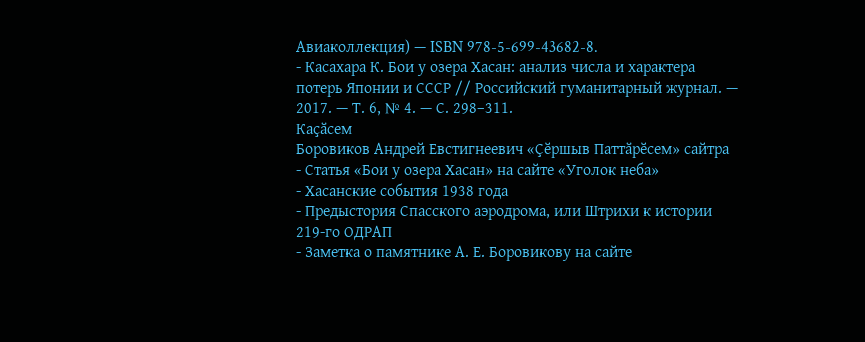Авиаколлекция) — ISBN 978-5-699-43682-8.
- Касахара К. Бои у озера Хасан: анализ числа и характера потерь Японии и СССР // Российский гуманитарный журнал. — 2017. — Т. 6, № 4. — С. 298–311.
Каҫӑсем
Боровиков Андрей Евстигнеевич «Ҫӗршыв Паттӑрӗсем» сайтра
- Статья «Бои у озера Хасан» на сайте «Уголок неба»
- Хасанские события 1938 года
- Предыстория Спасского аэродрома, или Штрихи к истории 219-го ОДРАП
- Заметка о памятнике А. Е. Боровикову на сайте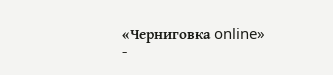«Черниговка online»
-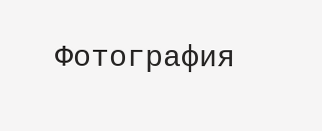Фотография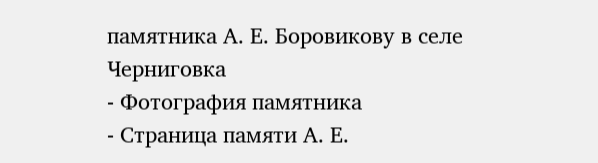памятника А. Е. Боровикову в селе Черниговка
- Фотография памятника
- Страница памяти А. Е.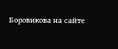Боровикова на сайте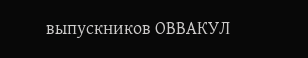выпускников ОВВАКУЛ